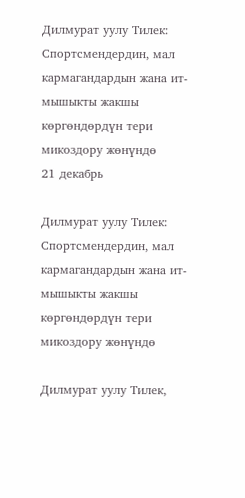Дилмурат уулу Тилек: Спортсмендердин, мал кармагандардын жана ит-мышыкты жакшы көргөндөрдүн тери микоздору жөнүндө
21 декабрь

Дилмурат уулу Тилек: Спортсмендердин, мал кармагандардын жана ит-мышыкты жакшы көргөндөрдүн тери микоздору жөнүндө

Дилмурат уулу Тилек,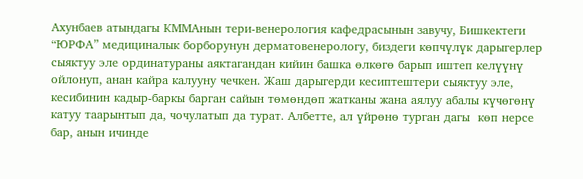Ахунбаев атындагы КММАнын тери-венерология кафедрасынын завучу, Бишкектеги “ЮРФА” медициналык борборунун дерматовенерологу, биздеги көпчүлүк дарыгерлер сыяктуу эле ординатураны аяктагандан кийин башка өлкөгө барып иштеп келүүнү ойлонуп, анан кайра калууну чечкен. Жаш дарыгерди кесиптештери сыяктуу эле,  кесибинин кадыр-баркы барган сайын төмөндөп жатканы жана аялуу абалы күчөгөнү катуу таарынтып да, чочулатып да турат. Албетте, ал үйрөнө турган дагы  көп нерсе бар, анын ичинде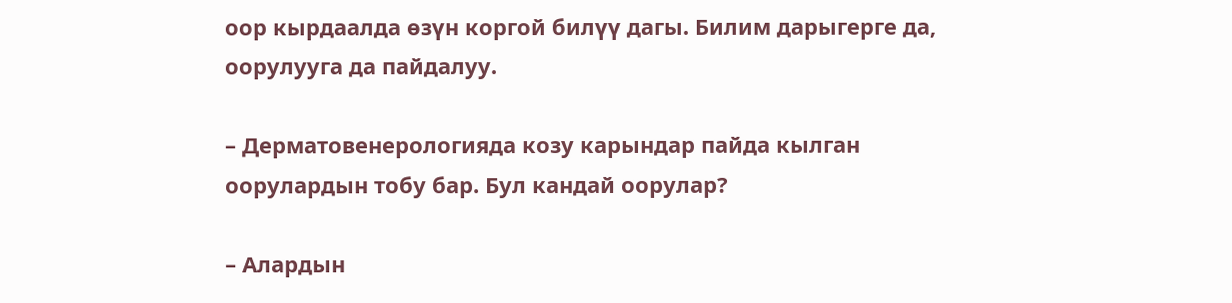оор кырдаалда өзүн коргой билүү дагы. Билим дарыгерге да, оорулууга да пайдалуу.

– Дерматовенерологияда козу карындар пайда кылган оорулардын тобу бар. Бул кандай оорулар?

– Алардын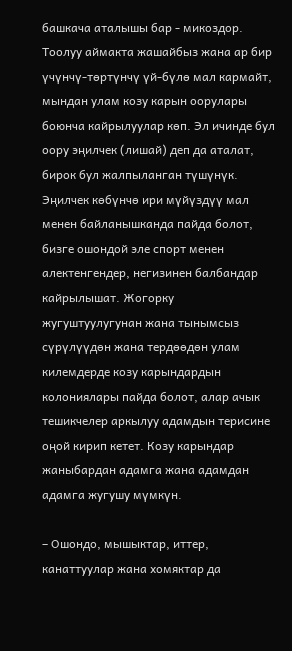башкача аталышы бар - микоздор. Тоолуу аймакта жашайбыз жана ар бир үчүнчү-төртүнчү үй-бүлө мал кармайт, мындан улам козу карын оорулары боюнча кайрылуулар көп. Эл ичинде бул оору эңилчек (лишай) деп да аталат, бирок бул жалпыланган түшүнүк. Эңилчек көбүнчө ири мүйүздүү мал менен байланышканда пайда болот, бизге ошондой эле спорт менен алектенгендер, негизинен балбандар кайрылышат. Жогорку жугуштуулугунан жана тынымсыз сүрүлүүдөн жана тердөөдөн улам килемдерде козу карындардын колониялары пайда болот, алар ачык тешикчелер аркылуу адамдын терисине оңой кирип кетет. Козу карындар жаныбардан адамга жана адамдан адамга жугушу мүмкүн.

– Ошондо, мышыктар, иттер, канаттуулар жана хомяктар да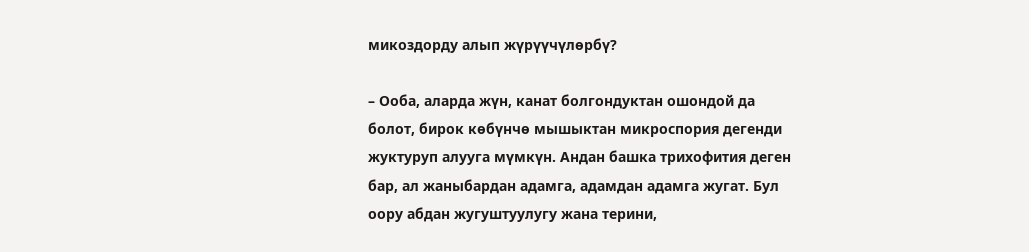микоздорду алып жүрүүчүлөрбү?

– Ооба, аларда жүн, канат болгондуктан ошондой да болот, бирок көбүнчө мышыктан микроспория дегенди жуктуруп алууга мүмкүн. Андан башка трихофития деген бар, ал жаныбардан адамга, адамдан адамга жугат. Бул оору абдан жугуштуулугу жана терини,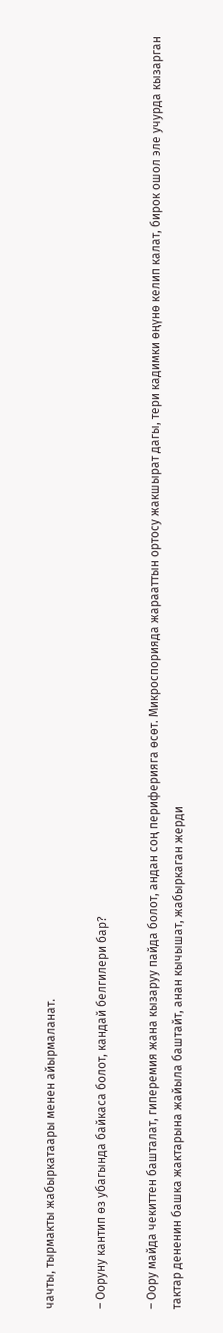чачты, тырмакты жабыркатаары менен айырмаланат.

– Ооруну кантип өз убагында байкаса болот, кандай белгилери бар?

– Оору майда чекиттен башталат, гиперемия жана кызаруу пайда болот, андан соң периферияга өсөт. Микроспорияда жарааттын ортосу жакшырат дагы, тери кадимки өңүнө келип калат, бирок ошол эле учурда кызарган тактар дененин башка жактарына жайыла баштайт, анан кычышат, жабыркаган жерди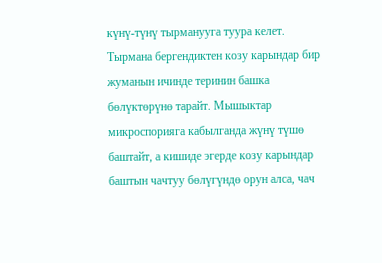күнү-түнү тырманууга туура келет. Тырмана бергендиктен козу карындар бир жуманын ичинде теринин башка бөлүктөрүнө тарайт. Мышыктар микроспорияга кабылганда жүнү түшө баштайт, а кишиде эгерде козу карындар баштын чачтуу бөлүгүндө орун алса, чач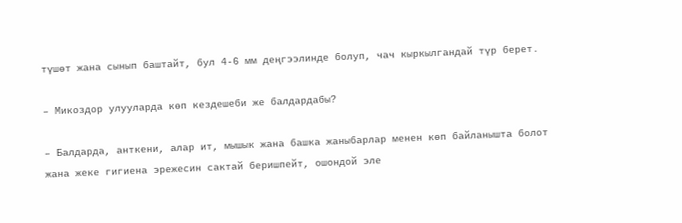түшөт жана сынып баштайт, бул 4-6 мм деңгээлинде болуп, чач кыркылгандай түр берет.

– Микоздор улууларда көп кездешеби же балдардабы?

– Балдарда, анткени, алар ит, мышык жана башка жаныбарлар менен көп байланышта болот жана жеке гигиена эрежесин сактай беришпейт, ошондой эле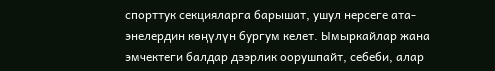спорттук секцияларга барышат, ушул нерсеге ата-энелердин көңүлүн бургум келет. Ымыркайлар жана эмчектеги балдар дээрлик оорушпайт, себеби, алар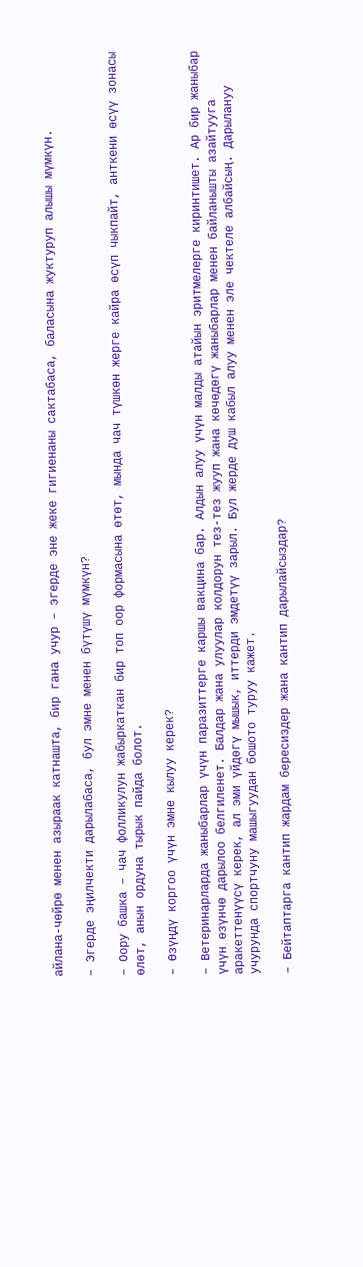айлана-чөйрө менен азыраак катнашта, бир гана учур – эгерде эне жеке гигиенаны сактабаса, баласына жуктуруп алышы мүмкүн.

– Эгерде эңилчекти дарылабаса, бул эмне менен бүтүшү мүмкүн?

– Оору башка – чач фолликулун жабыркаткан бир топ оор формасына өтөт, мында чач түшкөн жерге кайра өсүп чыкпайт, анткени өсүү зонасы өлөт, анын ордуна тырык пайда болот.

– Өзүңдү коргоо үчүн эмне кылуу керек?

– Ветеринарларда жаныбарлар үчүн паразиттерге каршы вакцина бар. Алдын алуу үчүн малды атайын эритмелерге киринтишет. Ар бир жаныбар үчүн өзүнчө дарылоо белгиленет. Балдар жана улуулар колдорун тез-тез жууп жана көчөдөгү жаныбарлар менен байланышты азайтууга аракеттенүүсү керек, ал эми үйдөгү мышык, иттерди эмдетүү зарыл. Бул жерде душ кабыл алуу менен эле чектеле албайсың. Дарылануу учурунда спортчуну машыгуудан бошото туруу кажет.

– Бейтаптарга кантип жардам бересиздер жана кантип дарылайсыздар?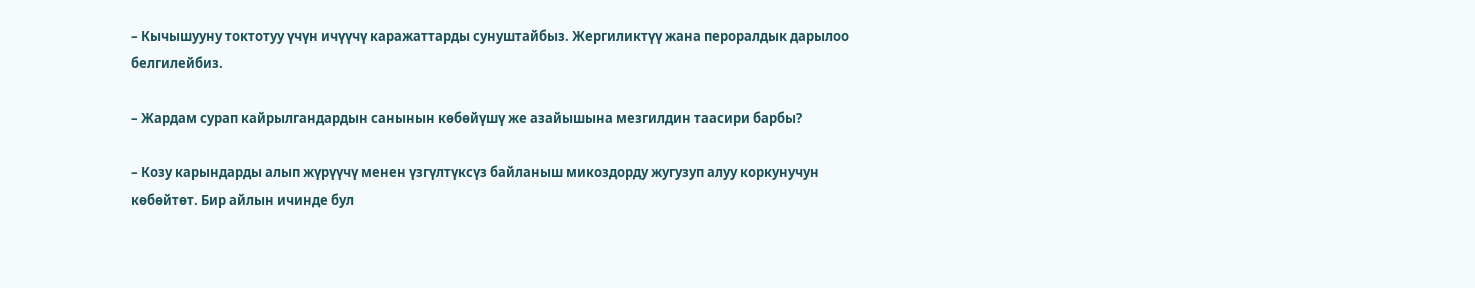– Кычышууну токтотуу үчүн ичүүчү каражаттарды сунуштайбыз. Жергиликтүү жана пероралдык дарылоо белгилейбиз.

– Жардам сурап кайрылгандардын санынын көбөйүшү же азайышына мезгилдин таасири барбы?

– Козу карындарды алып жүрүүчү менен үзгүлтүксүз байланыш микоздорду жугузуп алуу коркунучун көбөйтөт. Бир айлын ичинде бул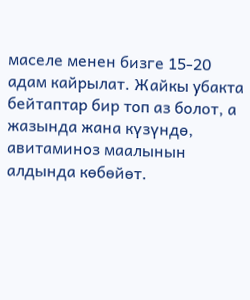маселе менен бизге 15-20 адам кайрылат. Жайкы убакта бейтаптар бир топ аз болот, а жазында жана күзүндө, авитаминоз маалынын алдында көбөйөт.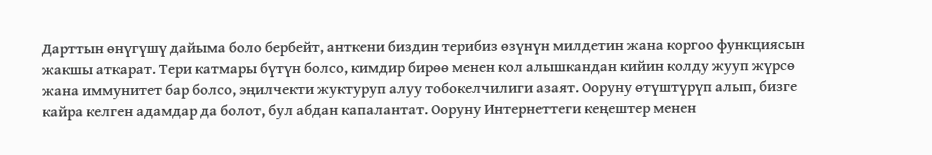Дарттын өнүгүшү дайыма боло бербейт, анткени биздин терибиз өзүнүн милдетин жана коргоо функциясын жакшы аткарат. Тери катмары бүтүн болсо, кимдир бирөө менен кол алышкандан кийин колду жууп жүрсө жана иммунитет бар болсо, эңилчекти жуктуруп алуу тобокелчилиги азаят. Ооруну өтүштүрүп алып, бизге кайра келген адамдар да болот, бул абдан капалантат. Ооруну Интернеттеги кеңештер менен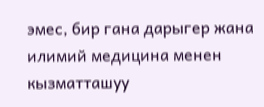эмес, бир гана дарыгер жана илимий медицина менен кызматташуу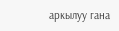аркылуу гана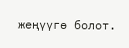жеңүүгө болот.